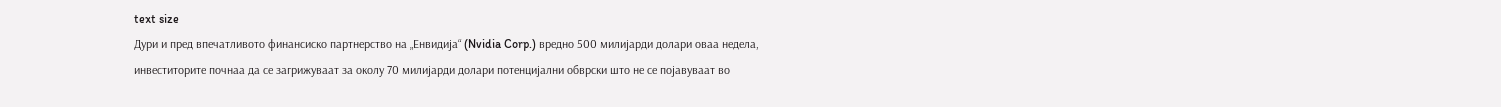text size
Дури и пред впечатливото финансиско партнерство на „Енвидија“ (Nvidia Corp.) вредно 500 милијарди долари оваа недела, инвеститорите почнаа да се загрижуваат за околу 70 милијарди долари потенцијални обврски што не се појавуваат во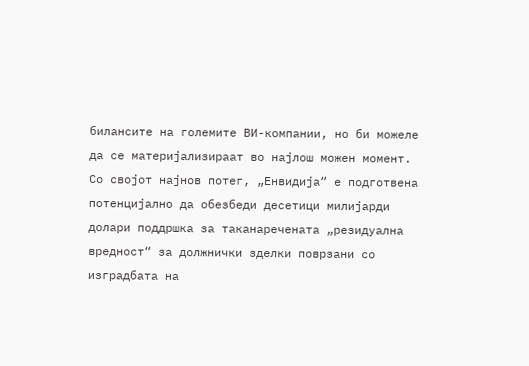билансите на големите ВИ-компании, но би можеле да се материјализираат во најлош можен момент.
Со својот најнов потег, „Енвидија“ е подготвена потенцијално да обезбеди десетици милијарди долари поддршка за таканаречената „резидуална вредност“ за должнички зделки поврзани со изградбата на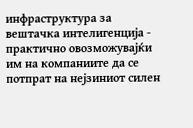инфраструктура за вештачка интелигенција - практично овозможувајќи им на компаниите да се потпрат на нејзиниот силен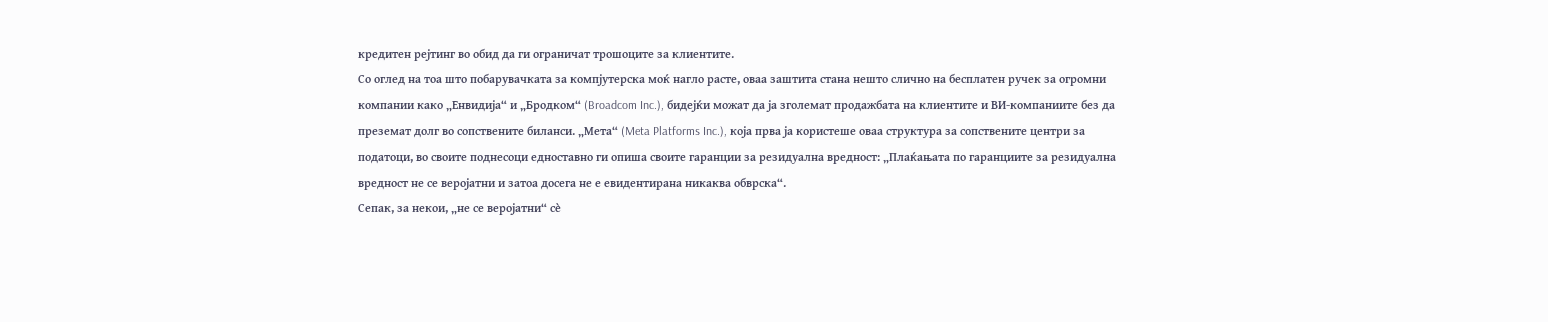кредитен рејтинг во обид да ги ограничат трошоците за клиентите.
Со оглед на тоа што побарувачката за компјутерска моќ нагло расте, оваа заштита стана нешто слично на бесплатен ручек за огромни компании како „Енвидија“ и „Бродком“ (Broadcom Inc.), бидејќи можат да ја зголемат продажбата на клиентите и ВИ-компаниите без да преземат долг во сопствените биланси. „Мета“ (Meta Platforms Inc.), која прва ја користеше оваа структура за сопствените центри за податоци, во своите поднесоци едноставно ги опиша своите гаранции за резидуална вредност: „Плаќањата по гаранциите за резидуална вредност не се веројатни и затоа досега не е евидентирана никаква обврска“.
Сепак, за некои, „не се веројатни“ сè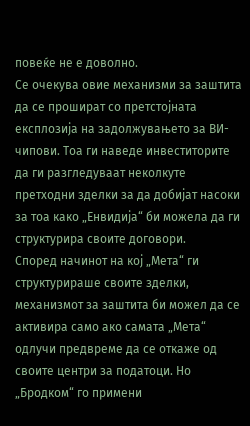повеќе не е доволно.
Се очекува овие механизми за заштита да се прошират со претстојната експлозија на задолжувањето за ВИ-чипови. Тоа ги наведе инвеститорите да ги разгледуваат неколкуте претходни зделки за да добијат насоки за тоа како „Енвидија“ би можела да ги структурира своите договори.
Според начинот на кој „Мета“ ги структурираше своите зделки, механизмот за заштита би можел да се активира само ако самата „Мета“ одлучи предвреме да се откаже од своите центри за податоци. Но „Бродком“ го примени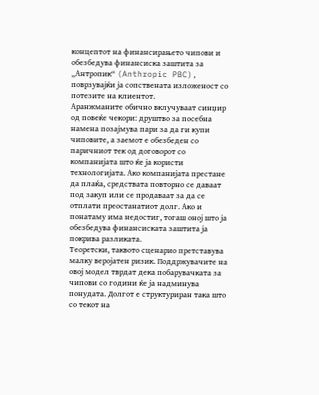концептот на финансирањето чипови и обезбедува финансиска заштита за „Антропик“ (Anthropic PBC), поврзувајќи ја сопствената изложеност со потезите на клиентот.
Аранжманите обично вклучуваат синџир од повеќе чекори: друштво за посебна намена позајмува пари за да ги купи чиповите, а заемот е обезбеден со паричниот тек од договорот со компанијата што ќе ја користи технологијата. Ако компанијата престане да плаќа, средствата повторно се даваат под закуп или се продаваат за да се отплати преостанатиот долг. Ако и понатаму има недостиг, тогаш оној што ја обезбедува финансиската заштита ја покрива разликата.
Теоретски, таквото сценарио претставува малку веројатен ризик. Поддржувачите на овој модел тврдат дека побарувачката за чипови со години ќе ја надминува понудата. Долгот е структуриран така што со текот на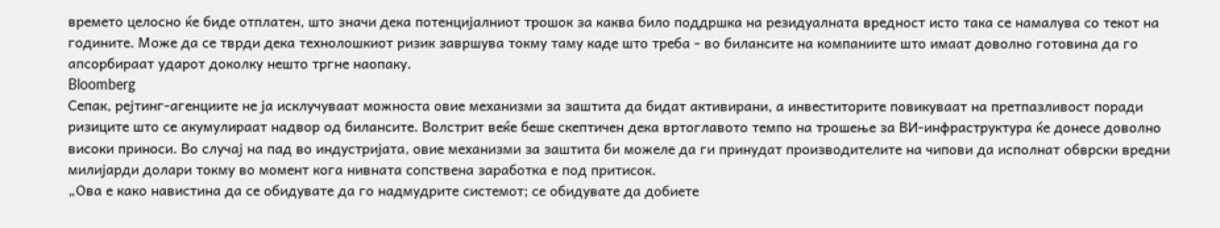времето целосно ќе биде отплатен, што значи дека потенцијалниот трошок за каква било поддршка на резидуалната вредност исто така се намалува со текот на годините. Може да се тврди дека технолошкиот ризик завршува токму таму каде што треба - во билансите на компаниите што имаат доволно готовина да го апсорбираат ударот доколку нешто тргне наопаку.
Bloomberg
Сепак, рејтинг-агенциите не ја исклучуваат можноста овие механизми за заштита да бидат активирани, а инвеститорите повикуваат на претпазливост поради ризиците што се акумулираат надвор од билансите. Волстрит веќе беше скептичен дека вртоглавото темпо на трошење за ВИ-инфраструктура ќе донесе доволно високи приноси. Во случај на пад во индустријата, овие механизми за заштита би можеле да ги принудат производителите на чипови да исполнат обврски вредни милијарди долари токму во момент кога нивната сопствена заработка е под притисок.
„Ова е како навистина да се обидувате да го надмудрите системот; се обидувате да добиете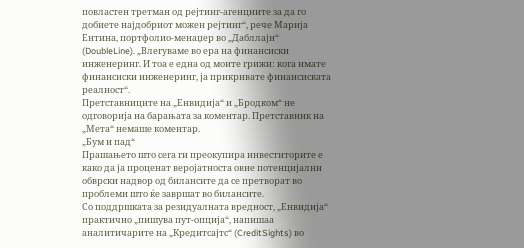повластен третман од рејтинг-агенциите за да го добиете најдобриот можен рејтинг“, рече Марија Ентина, портфолио-менаџер во „Дабллајн“ (DoubleLine). „Влегуваме во ера на финансиски инженеринг. И тоа е една од моите грижи: кога имате финансиски инженеринг, ја прикривате финансиската реалност“.
Претставниците на „Енвидија“ и „Бродком“ не одговорија на барањата за коментар. Претставник на „Мета“ немаше коментар.
„Бум и пад“
Прашањето што сега ги преокупира инвеститорите е како да ја проценат веројатноста овие потенцијални обврски надвор од билансите да се претворат во проблеми што ќе завршат во билансите.
Со поддршката за резидуалната вредност, „Енвидија“ практично „пишува пут-опција“, напишаа аналитичарите на „Кредитсајтс“ (CreditSights) во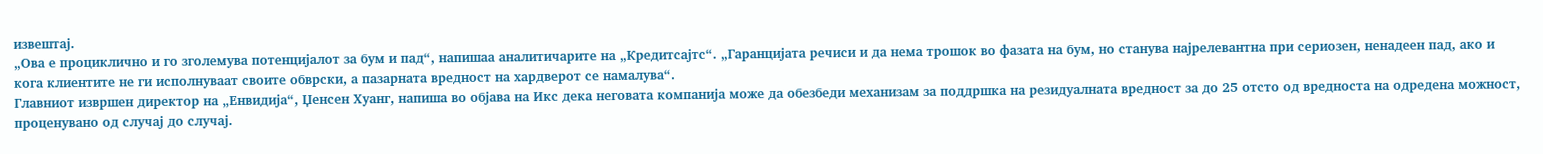извештај.
„Ова е проциклично и го зголемува потенцијалот за бум и пад“, напишаа аналитичарите на „Кредитсајтс“. „Гаранцијата речиси и да нема трошок во фазата на бум, но станува најрелевантна при сериозен, ненадеен пад, ако и кога клиентите не ги исполнуваат своите обврски, а пазарната вредност на хардверот се намалува“.
Главниот извршен директор на „Енвидија“, Џенсен Хуанг, напиша во објава на Икс дека неговата компанија може да обезбеди механизам за поддршка на резидуалната вредност за до 25 отсто од вредноста на одредена можност, проценувано од случај до случај.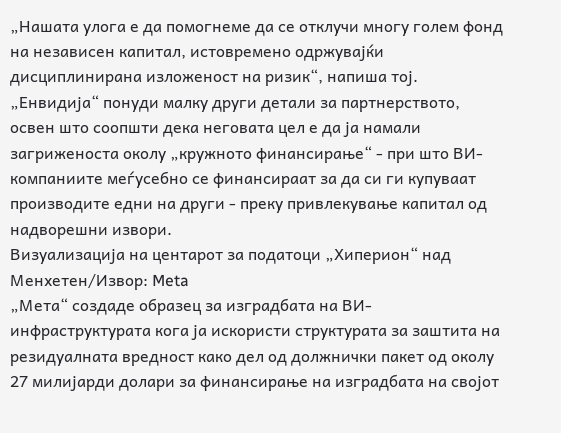„Нашата улога е да помогнеме да се отклучи многу голем фонд на независен капитал, истовремено одржувајќи дисциплинирана изложеност на ризик“, напиша тој.
„Енвидија“ понуди малку други детали за партнерството, освен што соопшти дека неговата цел е да ја намали загриженоста околу „кружното финансирање“ - при што ВИ-компаниите меѓусебно се финансираат за да си ги купуваат производите едни на други - преку привлекување капитал од надворешни извори.
Визуализација на центарот за податоци „Хиперион“ над Менхетен/Извор: Meta
„Мета“ создаде образец за изградбата на ВИ-инфраструктурата кога ја искористи структурата за заштита на резидуалната вредност како дел од должнички пакет од околу 27 милијарди долари за финансирање на изградбата на својот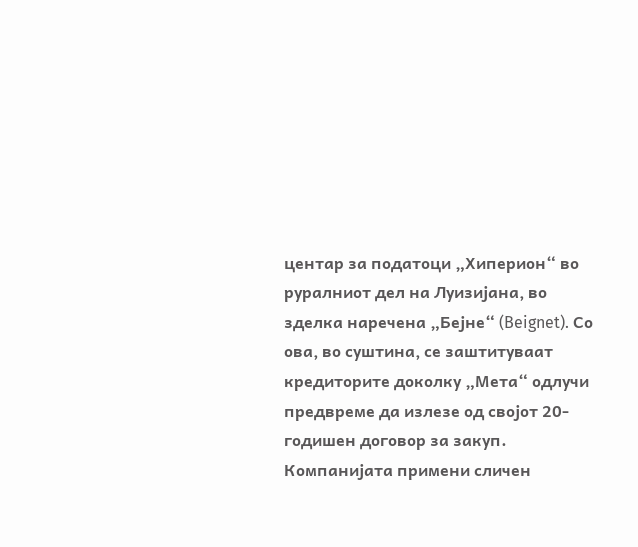центар за податоци „Хиперион“ во руралниот дел на Луизијана, во зделка наречена „Бејне“ (Beignet). Со ова, во суштина, се заштитуваат кредиторите доколку „Мета“ одлучи предвреме да излезе од својот 20-годишен договор за закуп. Компанијата примени сличен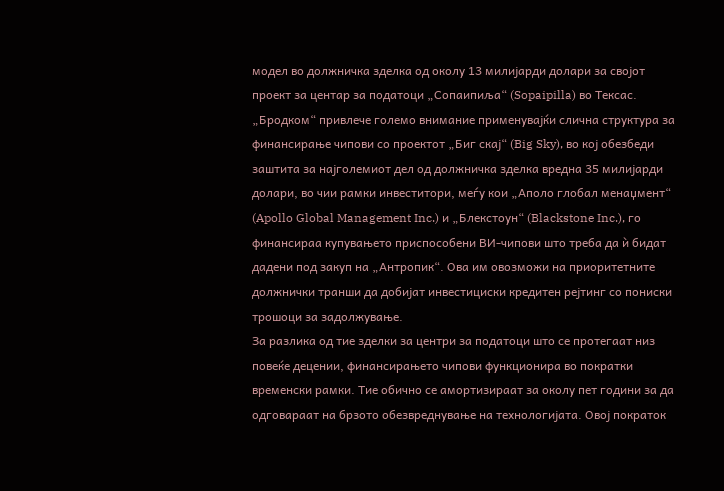модел во должничка зделка од околу 13 милијарди долари за својот проект за центар за податоци „Сопаипиља“ (Sopaipilla) во Тексас.
„Бродком“ привлече големо внимание применувајќи слична структура за финансирање чипови со проектот „Биг скај“ (Big Sky), во кој обезбеди заштита за најголемиот дел од должничка зделка вредна 35 милијарди долари, во чии рамки инвеститори, меѓу кои „Аполо глобал менаџмент“ (Apollo Global Management Inc.) и „Блекстоун“ (Blackstone Inc.), го финансираа купувањето приспособени ВИ-чипови што треба да ѝ бидат дадени под закуп на „Антропик“. Ова им овозможи на приоритетните должнички транши да добијат инвестициски кредитен рејтинг со пониски трошоци за задолжување.
За разлика од тие зделки за центри за податоци што се протегаат низ повеќе децении, финансирањето чипови функционира во пократки временски рамки. Тие обично се амортизираат за околу пет години за да одговараат на брзото обезвреднување на технологијата. Овој пократок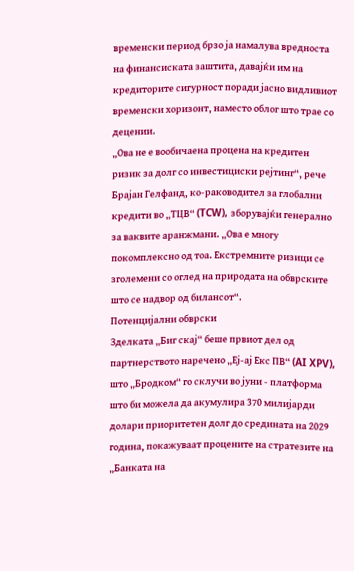временски период брзо ја намалува вредноста на финансиската заштита, давајќи им на кредиторите сигурност поради јасно видливиот временски хоризонт, наместо облог што трае со децении.
„Ова не е вообичаена процена на кредитен ризик за долг со инвестициски рејтинг“, рече Брајан Гелфанд, ко-раководител за глобални кредити во „ТЦВ“ (TCW), зборувајќи генерално за ваквите аранжмани. „Ова е многу покомплексно од тоа. Екстремните ризици се зголемени со оглед на природата на обврските што се надвор од билансот“.
Потенцијални обврски
Зделката „Биг скај“ беше првиот дел од партнерството наречено „Еј-ај Екс ПВ“ (AI XPV), што „Бродком“ го склучи во јуни - платформа што би можела да акумулира 370 милијарди долари приоритетен долг до средината на 2029 година, покажуваат процените на стратезите на „Банката на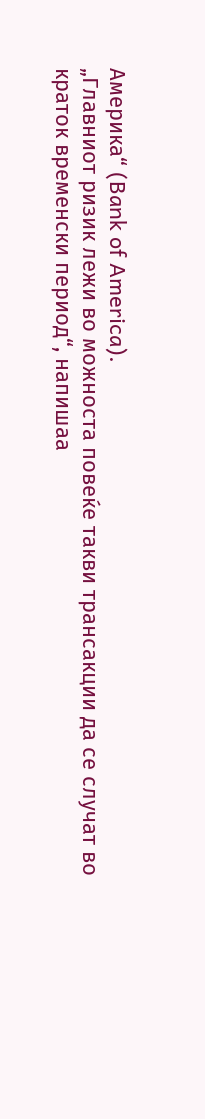Америка“ (Bank of America).
„Главниот ризик лежи во можноста повеќе такви трансакции да се случат во краток временски период“, напишаа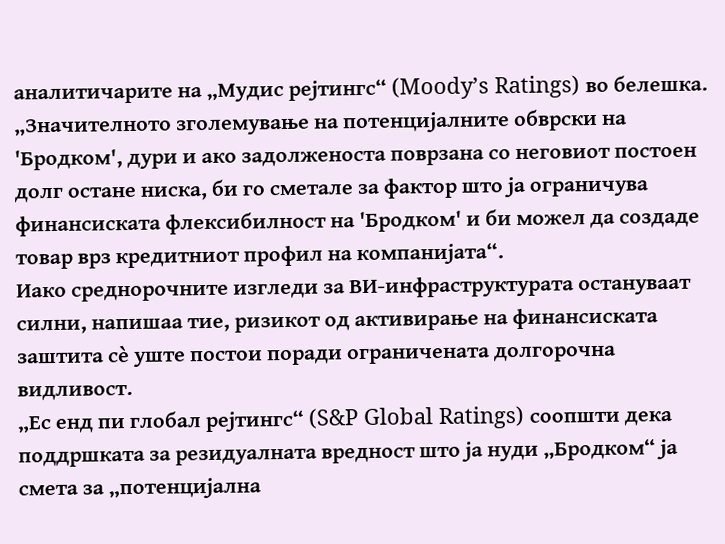аналитичарите на „Мудис рејтингс“ (Moody’s Ratings) во белешка. „Значителното зголемување на потенцијалните обврски на 'Бродком', дури и ако задолженоста поврзана со неговиот постоен долг остане ниска, би го сметале за фактор што ја ограничува финансиската флексибилност на 'Бродком' и би можел да создаде товар врз кредитниот профил на компанијата“.
Иако среднорочните изгледи за ВИ-инфраструктурата остануваат силни, напишаа тие, ризикот од активирање на финансиската заштита сè уште постои поради ограничената долгорочна видливост.
„Ес енд пи глобал рејтингс“ (S&P Global Ratings) соопшти дека поддршката за резидуалната вредност што ја нуди „Бродком“ ја смета за „потенцијална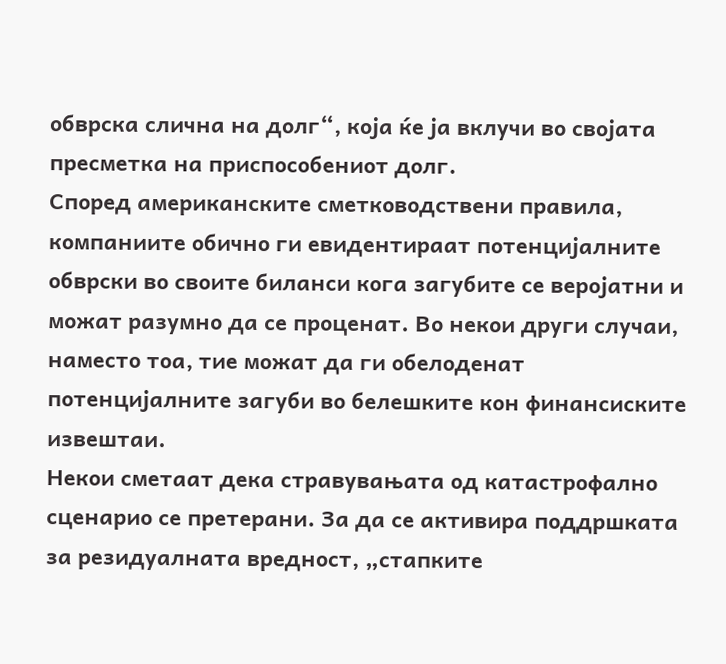обврска слична на долг“, која ќе ја вклучи во својата пресметка на приспособениот долг.
Според американските сметководствени правила, компаниите обично ги евидентираат потенцијалните обврски во своите биланси кога загубите се веројатни и можат разумно да се проценат. Во некои други случаи, наместо тоа, тие можат да ги обелоденат потенцијалните загуби во белешките кон финансиските извештаи.
Некои сметаат дека стравувањата од катастрофално сценарио се претерани. За да се активира поддршката за резидуалната вредност, „стапките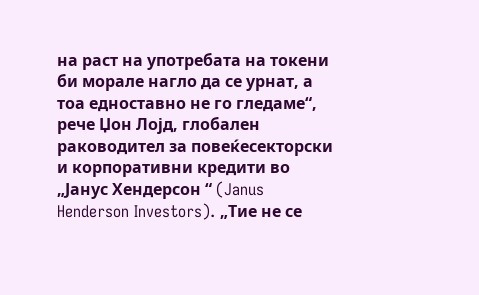на раст на употребата на токени би морале нагло да се урнат, а тоа едноставно не го гледаме“, рече Џон Лојд, глобален раководител за повеќесекторски и корпоративни кредити во „Јанус Хендерсон “ (Janus Henderson Investors). „Тие не се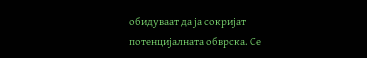обидуваат да ја сокријат потенцијалната обврска. Се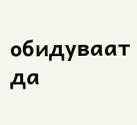обидуваат да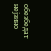обезбедат нејзино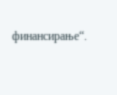финансирање“.